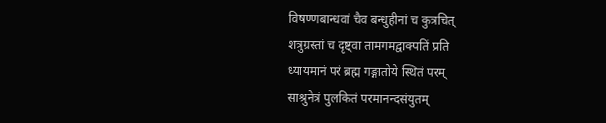विषण्णबान्धवां चैव बन्धुहीनां च कुत्रचित्
शत्रुग्रस्तां च दृष्ट्वा तामगमद्वाक्पतिं प्रति
ध्यायमानं परं ब्रह्म गङ्गातोये स्थितं परम्
साश्रुनेत्रं पुलकितं परमानन्दसंयुतम्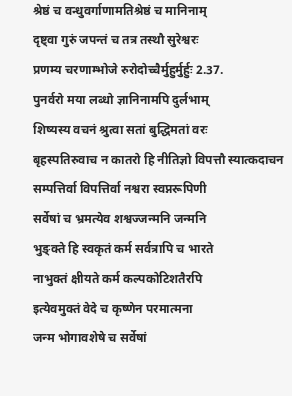श्रेष्ठं च वन्धुवर्गाणामतिश्रेष्ठं च मानिनाम्
दृष्ट्वा गुरुं जपन्तं च तत्र तस्थौ सुरेश्वरः
प्रणम्य चरणाम्भोजे रुरोदोच्चैर्मुहुर्मुर्हुः 2.37.
पुनर्वरो मया लब्धो ज्ञानिनामपि दुर्लभाम्
शिष्यस्य वचनं श्रुत्वा सतां बुद्धिमतां वरः
बृहस्पतिरुवाच न कातरो हि नीतिज्ञो विपत्तौ स्यात्कदाचन
सम्पत्तिर्वा विपत्तिर्वा नश्वरा स्वप्नरूपिणी
सर्वेषां च भ्रमत्येव शश्वज्जन्मनि जन्मनि
भुङ्क्ते हि स्वकृतं कर्म सर्वत्रापि च भारते
नाभुक्तं क्षीयते कर्म कल्पकोटिशतैरपि
इत्येवमुक्तं वेदे च कृष्णेन परमात्मना
जन्म भोगावशेषे च सर्वेषां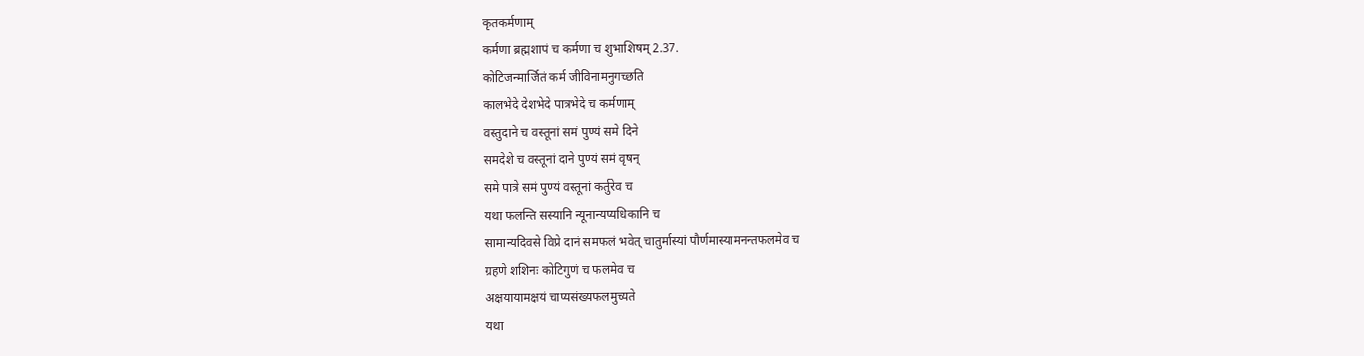कृतकर्मणाम्
कर्मणा ब्रह्मशापं च कर्मणा च शुभाशिषम् 2.37.
कोटिजन्मार्जितं कर्म जीविनामनुगच्छति
कालभेदे देशभेदे पात्रभेदे च कर्मणाम्
वस्तुदाने च वस्तूनां समं पुण्यं समे दिने
समदेशे च वस्तूनां दाने पुण्यं समं वृषन्
समे पात्रे समं पुण्यं वस्तूनां कर्तुरेव च
यथा फलन्ति सस्यानि न्यूनान्यप्यधिकानि च
सामान्यदिवसे विप्रे दानं समफलं भवेत् चातुर्मास्यां पौर्णमास्यामनन्तफलमेव च
ग्रहणे शशिनः कोटिगुणं च फलमेव च
अक्षयायामक्षयं चाप्यसंख्यफलमुच्यते
यथा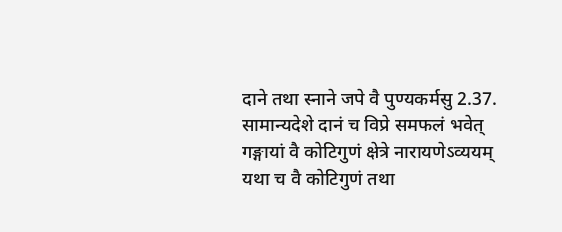दाने तथा स्नाने जपे वै पुण्यकर्मसु 2.37.
सामान्यदेशे दानं च विप्रे समफलं भवेत्
गङ्गायां वै कोटिगुणं क्षेत्रे नारायणेऽव्ययम्
यथा च वै कोटिगुणं तथा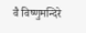वै विष्णुमन्दिरे